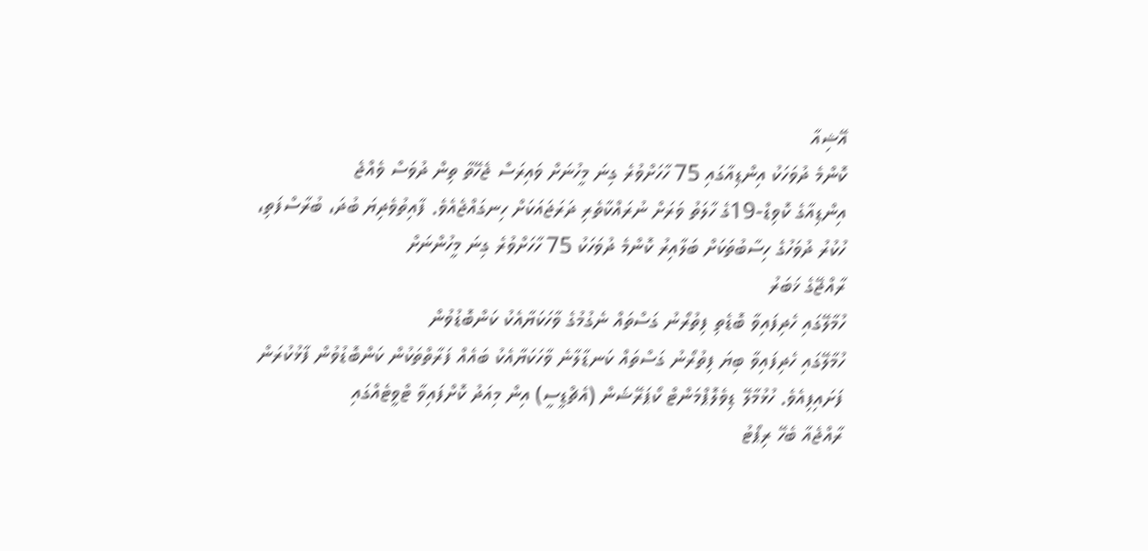އޭޝިއާ
ކޮންމެ ދުވަހަކު އިންޑިއާގައި 75 ހާހަށްވުރެ ގިނަ މީހުނަށް ވައިރަސް ޖެހޭތާ ތިން ދުވަސް ވެއްޖެ
އިންޑިއާގެ ކޮވިޑް-19ގެ ހާލަތު ވަރަށް ނުރައްކާތެރި ދަރަޖައަކަށް ހިނގައްޖެއެވެ. ފާއިތުވެދިޔަ ބުދަ، ބުރާސްފަތި، ހުކުރު ދުވަހުގެ ހިސާބުތަކަށް ބަލާއިރު ކޮންމެ ދުވަހަކު 75 ހާހަށްވުރެ ގިނަ މީހުންނަށް
ރާއްޖޭގެ ޚަބަރު
ހުމާލޭގައި ހެދިފައިވާ ބޮޑެތި ފިތުރޯނު ގަސްތައް ނެގުމުގެ ވާހަކަޔާއެކު ކަންބޮޑުވުން
ހުމާލޭގައި ހެދިފައިވާ ބިޔަ ފިތުރޯނު ގަސްތައް ކަނޑާލާނެ ވާހަކަޔާއެކު ބައެއް ފަރާތްތަކުން ކަންބޮޑުވުން ފާޅުކުރަން ފަށައިފިއެވެ. ހުޅުމާލޭ ޑިވެލޮޕްމަންޓް ކޯޕަރޭޝަން (އެޗްޑީސީ) އިން މިއަދު ކޮށްފައިވާ ޓްވީޓެއްގައި
ރާއްޖެއާ ބެހޭ ރިޕޯޓު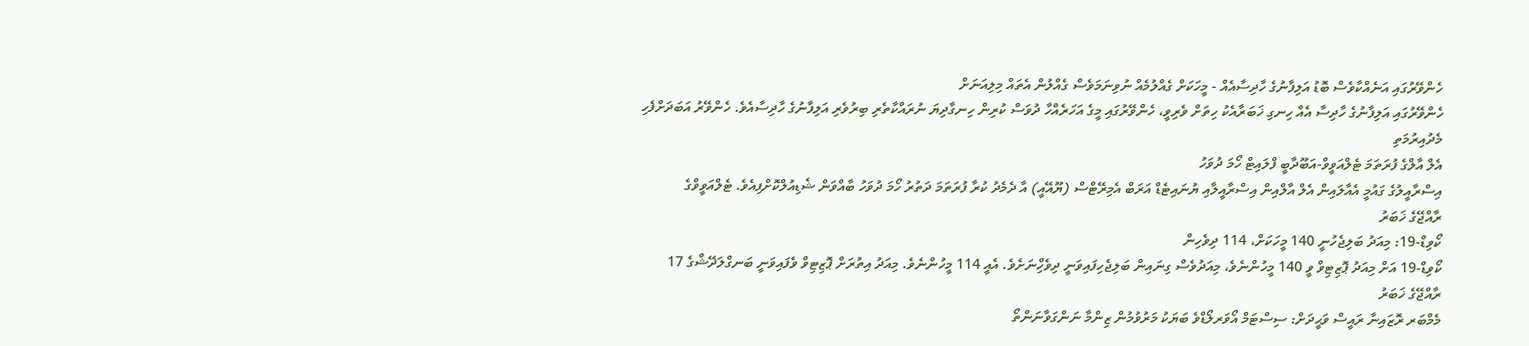ހެންވޭރުގައި އަނެއްކާވެސް ބޮޑު އަލިފާނުގެ ހާދިސާއެއް - މީހަކަށް ގެއްލުމެއް ނުވިނަމަވެސް ގެއްލުން އެތައް މިލިއަނަށް
ހެންވޭރުގައި އަލިފާނުގެ ހާދިސާ އެއް ހިނގި ޚަބަރާއެކު ހިތަށް ވެރިވީ، ހެންވޭރުގައި މީގެ އަހަރެއްހާ ދުވަސް ކުރިން ހިނގާދިޔަ ނުރައްކާތެރި ބިރުވެރި އަލިފާނުގެ ހާދިސާއެވެ. ހެންވޭރު އަބަދަށްފެހި
މެދުއިރުމަތި
އެލް އާލްގެ ފުރަތަމަ ޓެލްއަވީވް-އަބޫދާބީ ފްލައިޓް ހޯމަ ދުވަހު
އިސްރާއީލުގެ ގައުމީ އެއާލައިން އެލް އާލްއިން އިސްރާއީލާއި ޔުނައިޓެޑް އަރަބް އެމިރޭޓްސް (ޔޫއޭއީ) އާ ދެމެދު ކުރާ ފުރަތަމަ ދަތުރު ހޯމަ ދުވަހު ބާއްވަން ޝެޑިއުލްކޮށްފިއެވެ. ޓެލްއަވީވްގެ
ރާއްޖޭގެ ޚަބަރު
ކޯވިޑް-19: މިއަދު ބަލިޖެހުނީ 140 މީހަކަށް، 114 ދިވެހިން
ކޯވިޑް-19 އަށް މިއަދު ޕޮޒިޓިވް ވީ 140 މީހުންނެވެ، މިއަދުވެސް ގިނައިން ބަލިޖެހިފައިވަނީ ދިވެހިްނަށެވެ. އެއީ 114 މީހުންނެވެ. މިއަދު އިތުރަށް ޕޮޒިޓިވް ވެފައިވަނީ ބަނގްލަދޭޝްގެ 17
ރާއްޖޭގެ ޚަބަރު
މެމްބަރ ރޮޒައިނާ ރައީސް ވަޙީދަށް: ސިސްޓަމް އޯވަރލޯޑްވެ ބަޔަކު މަރުވުމުން ޒިންމާ ނަންގަވާނަންތޯ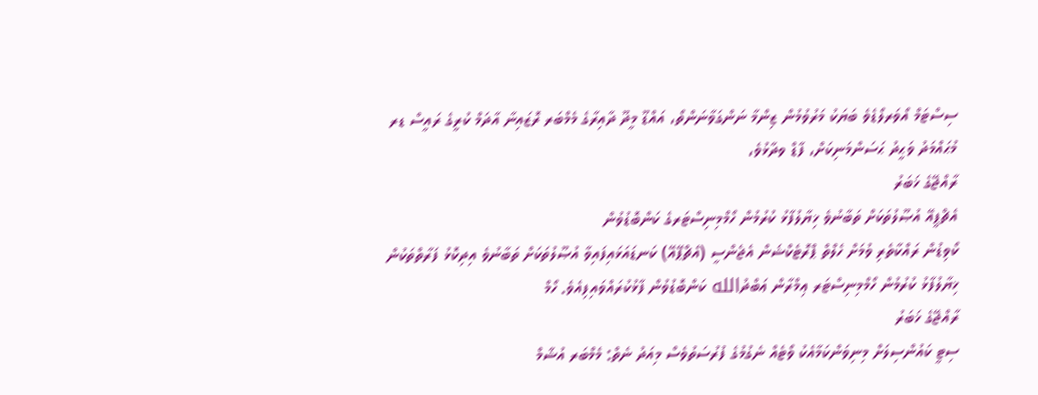ސިސްޓަމް އޯވަރލޯޑެވެ ބަޔަކު މަރުވުމުން ޒިންމާ ނަންގަވާނަންތޯ، އައްޑޫ މީދޫ ދާއިރާގެ މެމްބަރ ރޮޒައިނާ އާދަމް ކުރީގެ ރައީސް ޑރ މުޙައްމަދު ވަޙީދު ޙަސަންމަނިކަށް، ފާޑް ވދާޅުވެ،
ރާއްޖޭގެ ޚަބަރު
އެޗްޕީއޭ އުޞޫލުތަކަށް ތަބާނުވެ ޚިޔާލުފާޅު ކުރުމުން ހޯމްމިނިސްޓަރގެ ކަންބޮޑުވުން
ކޯވިޑުން ރައްކާތެރި ވުމަށް ހެލްތް ޕްރޮޓެކްޝަން އެޖެންސީ (އެޗްޕޭއޭ) ކަނޑައަޅައިފައިވާ އުޞޫލުތަކަށް ތަބާނުވެ އިދިކޮޅު ފަރާތްތަކުން ޚިޔާލުފާޅު ކުރުމުން ހޯމްމިނިސްޓަރ ޢިމްރާން ޢަބްދުالله ކަންބޮޑުވުން ފާޅުކުރައްވައިފިއެވެ. ހޯމް
ރާއްޖޭގެ ޚަބަރު
ސިޓީ ކައުންސިލަށް މިނިވަންކަމާއެކު ވޯޓެއް ނެގުމުގެ ފުރުސަތުވެސް މިއަދު ނެތް: މެމްބަރ އުޝާމް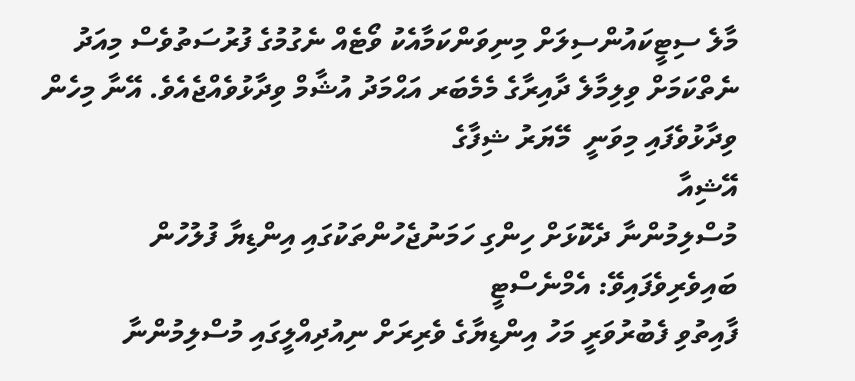މާލެ ސިޓީކައުންސިލަށް މިނިވަންކަމާއެކު ވޯޓެއް ނެގުމުގެ ފުރުސަތުވެސް މިއަދު ނެތްކަމަށް ވިލިމާލެ ދާއިރާގެ މެމެބަރ އަޙްމަދު އުޝާމް ވިދާޅުވެއްޖެއެވެ. އޭނާ މިހެން ވިދާޅުވެފައި މިވަނީ  މޭޔަރު ޝިފާގެ
އޭޝިއާ
މުސްލިމުންނާ ދެކޮޅަށް ހިންގި ހަމަނުޖެހުންތަކުގައި އިންޑިޔާ ފުލުހުން ބައިވެރިވެފައިވޭ: އެމްނެސްޓީ
ފާއިތުވި ފެބުރުވަރީ މަހު އިންޑިޔާގެ ވެރިރަށް ނިއުދިއްލީގައި މުސްލިމުންނާ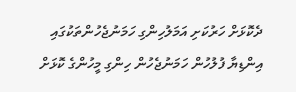ދެކޮޅަށް ހަރުކަށި އަމަލުހިންގި ހަމަނުޖެހުންތަކުގައި އިންޑިޔާ ފުލުހުން ހަމަނުޖެހުން ހިންގި މީހުންގެ ކޮޅަށް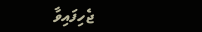ޖެހިފައިވާ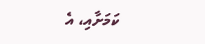ކަމަށާއި، އެ